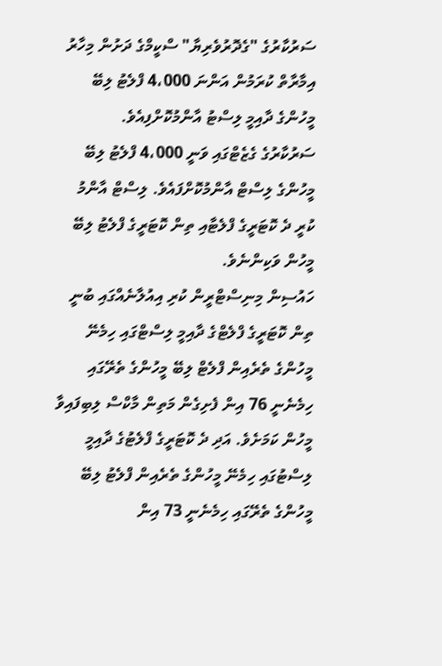ސަރުކާރުގެ "ގެދޮރުވެރިޔާ" ސްކީމްގެ ދަށުން މިހާރު އިމާރާތް ކުރަމުން އަންނަ 4،000 ފްލެޓު ލިބޭ މީހުންގެ ދާއިމީ ލިސްޓު އާންމުކޮށްފިއެވެ.
ސަރުކާރުގެ ގެޒެޓްގައި ވަނީ 4،000 ފްލެޓު ލިބޭ މީހުންގެ ލިސްޓް އާންމުކޮށްފައެވެ. ލިސްޓް އާންމު ކުރީ ދެ ކޮޓަރީގެ ފްލެޓާއި ތިން ކޮޓަރީގެ ފްލެޓު ލިބޭ މީހުން ވަކިންނެވެ.
ހައުސިން މިނިސްޓްރީން ކުރި އިއުލާނެއްގައި ބުނީ ތިން ކޮޓަރީގެ ފްލެޓްގެ ދާއިމީ ލިސްޓްގައި ހިމެނޭ މީހުންގެ ތެރެއިން ފްލެޓް ލިބޭ މީހުންގެ ތެރޭގައި ހިމެނެނީ 76 އިން ފެށިގެން މަތިން މާކްސް ލިބިފައިވާ މީހުން ކަމަށެވެ. އަދި ދެ ކޮޓަރީގެ ފްލެޓުގެ ދާއިމީ ލިސްޓުގައި ހިމެނޭ މީހުންގެ ތެރެއިން ފްލެޓު ލިބޭ މީހުންގެ ތެރޭގައި ހިމެނެނީ 73 އިން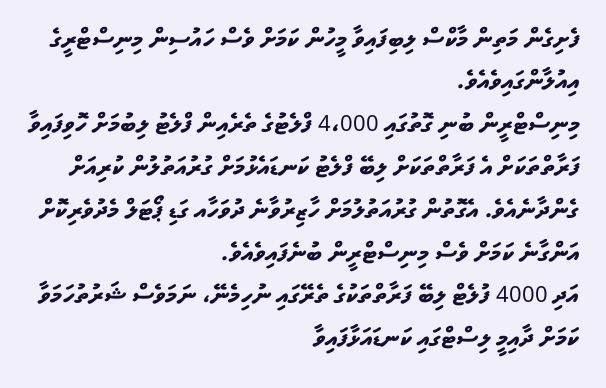ފެށިގެން މަތިން މާކްސް ލިބިފައިވާ މީހުން ކަމަށް ވެސް ހައުސިން މިނިސްޓްރީގެ އިއުލާންގައިވެއެވެ.
މިނިސްޓްރީން ބުނި ގޮތުގައި 4،000 ފްލެޓުގެ ތެރެއިން ފްލެޓު ލިބުމަށް ހޮވިފައިވާ ފަރާތްތަކަށް އެ ފަރާތްތަކަށް ލިބޭ ފްލެޓު ކަނޑައެޅުމަށް ގުރުއަތުލުން ކުރިއަށް ގެންދާނެއެވެ. އެގޮތުން ގުރުއަތުލުމަށް ހާޒިރުވާނެ ދުވަހާއ ގަޑި ޕޯޓަލް މެދުވެރިކޮށް އަންގާނެ ކަމަށް ވެސް މިނިސްޓްރީން ބުނެފައިވެއެވެ.
އަދި 4000 ފުލެޓް ލިބޭ ފަރާތްތަކުގެ ތެރޭގައި ނުހިމެނޭ، ނަމަވެސް ޝަރުތުހަމަވާ ކަމަށް ދާއިމީ ލިސްޓްގައި ކަނޑައަޅާފައިވާ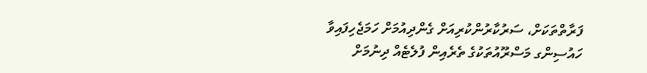ފަރާތްތަކަށް، ސަރުކާރުންކުރިއަށް ގެންދިއުމަށް ހަމަޖެހިފައިވާ ހައުސިންގ މަސްރޫއުތަކުގެ ތެރެއިން ފުލެޓެއް ދިނުމަށް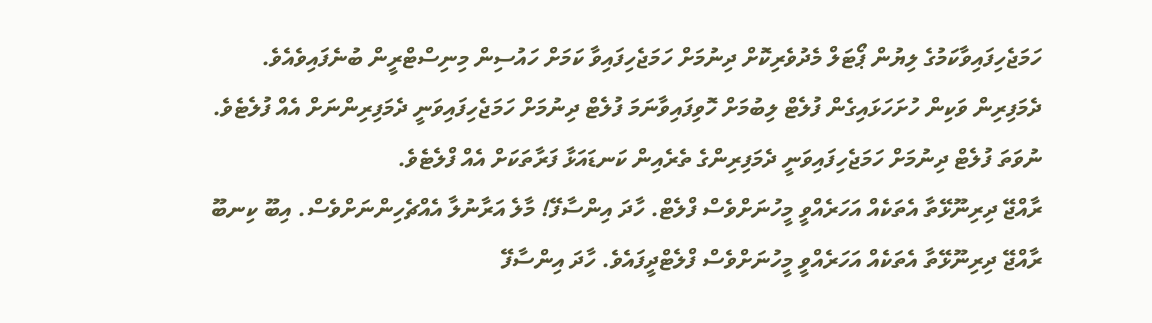ހަމަޖެހިފައިވާކަމުގެ ލިޔުން ޕޯޓަލް މެދުވެރިކޮށް ދިނުމަށް ހަމަޖެހިފައިވާ ކަމަށް ހައުސިން މިނިސްޓްރީން ބުނެފައިވެއެވެ.
ދެމަފިރިން ވަކިން ހުށަހަޅައިގެން ފުލެޓް ލިބުމަށް ހޮވިފައިވާނަމަ ފުލެޓް ދިނުމަށް ހަމަޖެހިފައިވަނީ ދެމަފިރިންނަށް އެއް ފުލެޓެވެ. ނުވަތަ ފުލެޓް ދިނުމަށް ހަމަޖެހިފައިވަނީ ދެމަފިރިންގެ ތެރެއިން ކަނޑައަޅާ ފަރާތަކަށް އެއް ފްލެޓެވެ.
ރާއްޖޭ ދިރިނޫޅޭތާ އެތަކެއް އަހަރެއްވީ މީހުނަށްވެސް ފްލެޓް. ހާދަ އިންސާފޭ! މާލެ އަރާނުލާ އެއްޗެހިންނަށްވެސް. އިބޫ ކިނބޫ
ރާއްޖޭ ދިރިނޫޅޭތާ އެތަކެއް އަހަރެއްވީ މީހުނަށްވެސް ފްލެޓްދީފައެވެ. ހާދަ އިންސާފޭ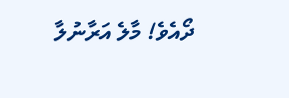ދޯއެވެ! މާލެ އަރާނުލާ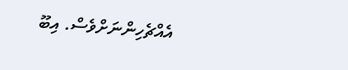އެއްޗެހިންނަށްވެސް. އިބޫ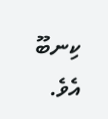ކިނބޫ އެވެ.